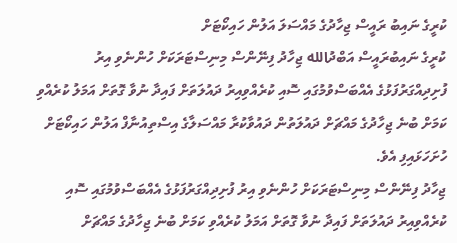ކުރީގެ ނައިބު ރައީސް ޖިހާދުގެ މައްސަލަ އަލުން ހައިކޯޓަށް
ކުރީގެ ނައިބުރައީސް އަބްދުالله ޖިހާދު ފިނޭންސް މިނިސްޓަރަކަށް ހުންނެވި އިރު ފުށިދިއްގަރުފަޅުގެ އެއްބަސްވުމުގައި ސޮއި ކުރެއްވިއިރު ދައުލަތަށް ފައިދާ ނުވާ ގޮތަށް އަމަލު ކުރެއްވި ކަމަށް ބުނެ ޖިހާދުގެ މައްޗަށް ދައުލަތުން ދައުވާކުރާ މައްސަލާގެ އިސްތިއުނާފް އަލުން ހައިކޯޓަށް ހުށަހަޅައިފި އެވެ.
ޖިހާދު ފިނޭންސް މިނިސްޓަރަކަށް ހުންނެވި އިރު ފުށިދިއްގަރުފަޅުގެ އެއްބަސްވުމުގައި ސޮއި ކުރެއްވިއިރު ދައުލަތަށް ފައިދާ ނުވާ ގޮތަށް އަމަލު ކުރެއްވި ކަމަށް ބުނެ ޖިހާދުގެ މައްޗަށް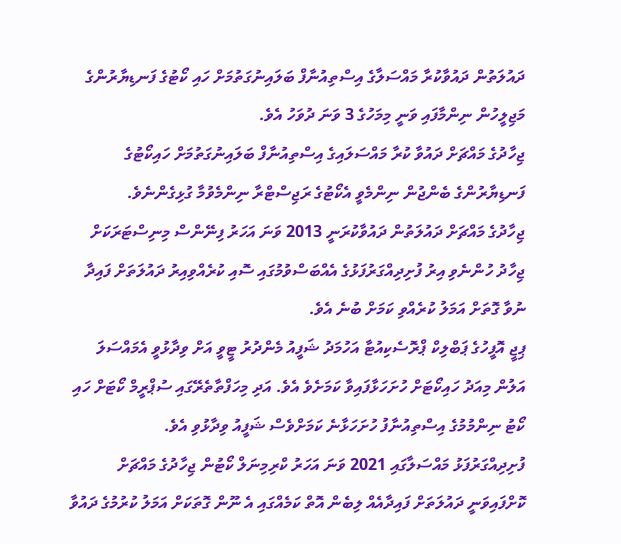ދައުލަތުން ދައުވާކުރާ މައްސަލާގެ އިސްތިއުނާފް ބަލައިނުގަތުމަށް ހައި ކޯޓުގެ ފަނޑިޔާރުންގެ މަޖިލީހުން ނިންމާފައި ވަނީ މިމަހުގެ 3 ވަނަ ދުވަހު އެވެ.
ޖިހާދުގެ މައްޗަށް ދައުވާ ކުރާ މައްސަލައިގެ އިސްތިއުނާފް ބަލައިނުގަތުމަށް ހައިކޯޓުގެ ފަނޑިޔާރުންގެ ބެންޖުން ނިންމެވީ އެކޯޓުގެ ރަޖިސްޓްރާ ނިންމެވުމާ ގުޅިގެންނެވެ.
ޖިހާދުގެ މައްޗަށް ދައުލަތުން ދައުވާކުރަނީ 2013 ވަނަ އަހަރު ފިނޭންސް މިނިސްޓަރަކަށް ޖިހާދު ހުންނެވި އިރު ފުށިދިއްގަރުފަޅުގެ އެއްބަސްވުމުގައި ސޮއި ކުރެއްވިއިރު ދައުލަތަށް ފައިދާ ނުވާ ގޮތަށް އަމަލު ކުރެއްވި ކަމަށް ބުނެ އެވެ.
ޕިޖީ އޮފީހުގެ ޕަބްލިކް ޕްރޮސެކިއުޓާ އަހުމަދު ޝަފީއު މެންދުރު ޓީވީ އަށް ވިދާޅުވީ އެމައްސަލަ އަލުން މިއަދު ހައިކޯޓަށް ހުށަހަޅާފައިވާ ކަމަށެވެ އެވެ. އަދި މިހަފްތާތެރޭގައި ސުޕްރީމް ކޯޓަށް ހައި ކޯޓު ނިންމުމުގެ އިސްތިއުނާފު ހުށަހަޅާނެ ކަމަށްވެސް ޝަފީއު ވިދާޅުވި އެވެ.
ފުށިދިއްގަރުފަޅު މައްސަލާގައި 2021 ވަނަ އަހަރު ކްރިމިނަލް ކޯޓުން ޖިހާދުގެ މައްޗަށް ކޮށްފައިވަނީ ދައުލަތަށް ފައިދާއެއް ލިބެން އޮތް ކަމެއްގައި އެ ނޫން ގޮތަކަށް އަމަލު ކުރުމުގެ ދައުވާ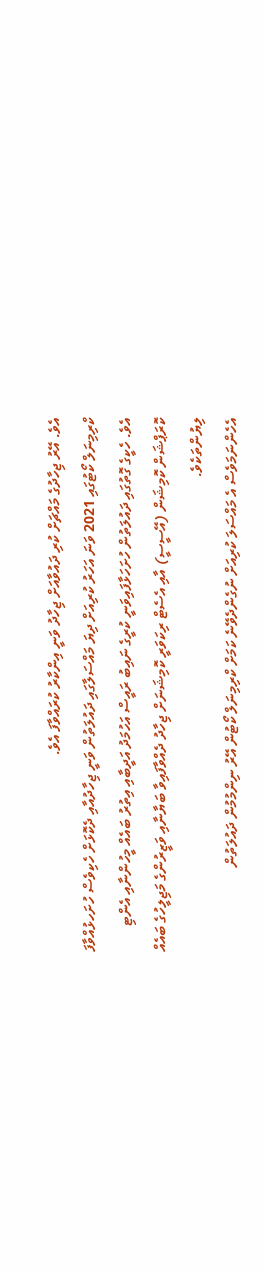އެވެ. އޭރު ޖިހާދުގެ މައްޗަށް ކުރި ދައުވާއަށް ޖިހާދު ވަނީ އިންކާރު ކުރައްވާފަ އެވެ.
ކްރިމިނަލް ކޯޓުގައި 2021 ވަނަ އަހަރު ކުރިއަށް ދިޔަ މައްސަލާގައި ދައުލަތުން ވަނީ ޖިހާދުއާއި ދެކޮޅަށް ހެކިވެސް ހުށަހޅުއްވާފަ އެވެ. ހެކީގެ ގޮތުގައި ދައުލަތުން ހުށަހަޅާފައިވަނީ ކުރީގެ ނައިބު ރައީސް އަހުމަދު އަދީބާއި އިތުރު ބައެއް މީހުންނާއި އެންޓި ކޮރަޕްޝަން ކޮމިޝަން (އޭސީސީ) އާއި އެސެޓް ރިކަވަރީ ކޮމިޝަނަށް ޖިހާދު ދެއްވާފައިވާ ބަޔާނާއި ވަޒީރުންގެ މަޖިލީހުގެ ބައެއް ލިޔުންތަކެވެ.
އެހެންނަމަވެސް އެ މައްސަލަ ކުރިއަށް ނުގެންދެވޭނެ ކަމަށް ކްރިމިނަލް ކޯޓުން އޭރު ނިންމުމުން ދައުލަތުން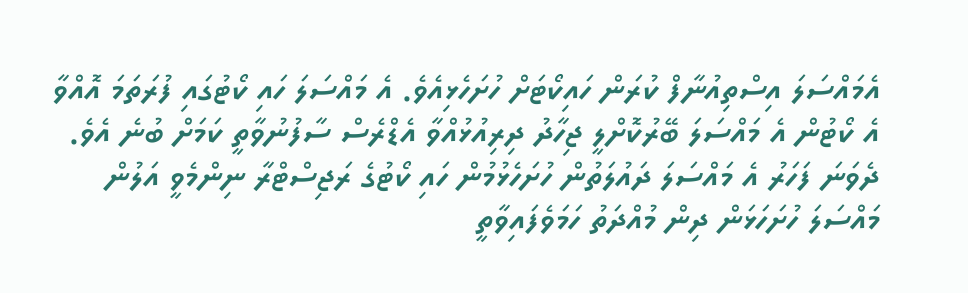އެމައްސަލަ އިސްތިއުނާފް ކުރަން ހައިކޯޓަށް ހުށަހެޅިއެވެ. އެ މައްސަލަ ހައި ކޯޓުގައި ފުރަތަމަ އޮއްވާ އެ ކޯޓުން އެ މައްސަލަ ބޭރުކޮށްލީ ޖިހާދު ދިރިއުޅުއްވާ އެޑްރެސް ސާފުނުވާތީ ކަމަށް ބުނެ އެވެ.
ދެވަނަ ފަހަރު އެ މައްސަލަ ދައުލަތުން ހުށަހެޅުމުން ހައި ކޯޓުގެ ރަޖިސްޓްރާ ނިންމެވީ އަލުން މައްސަލަ ހުށަހަޅަން ދިން މުއްދަތު ހަމަވެފައިވާތީ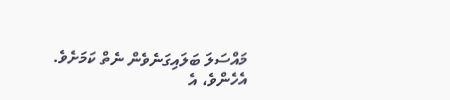މައްސަލަ ބަލައިގަނެވެން ނެތް ކަމަށެވެ.
އެހެންވެ، އެ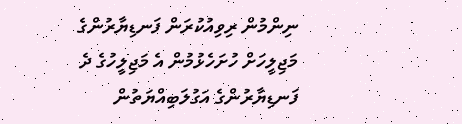ނިންމުން ރިވިއުކުރަން ފަނޑިޔާރުންގެ މަޖިލީހަށް ހުށަހެޅުމުން އެ މަޖިލީހުގެ ދެ ފަނޑިޔާރުންގެ އަގުލަބިއްޔަތުން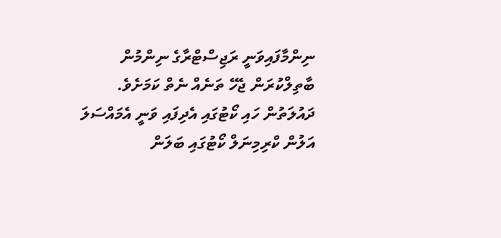ނިންމާފައިވަނީ ރަޖިސްޓްރާގެ ނިންމުން ބާތިލްކުރަން ޖެހޭ ތަނެއް ނެތް ކަމަށެވެ.
ދައުލަތުން ހައި ކޯޓުގައި އެދިފައި ވަނީ އެމައްސަލަ އަލުން ކްރިމިނަލް ކޯޓުގައި ބަލަން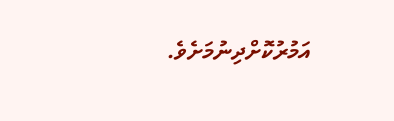އަމުރުކޮށްދިނުމަށެވެ.